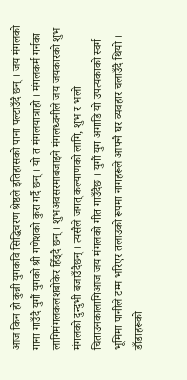आज किन हो कुन्नी युगकवि सिद्धिचरण श्रेष्ठले इतिहासको पाना पल्टाउँदै छन् । जय मंगलको गाना गाउँदै युगौं युगको श्री गणेशको कुरा गर्दै छन् । यो त मंगलयात्राहो । मंगलकर्म गर्नका लागिमंगलकलशबोकेर हिँड्दै छन् । शुभअवसरमाबजाइने मंगलध्वनीले जय जयकारको शुभ मंगलको दुन्दुभी बजाउँदैछन् । त्यसैले जगत् कल्याणको लागि, शुभ र भलो चिताउनकालागिआज जय मंगलको गीत गाउँदैछ । युगौं युग अगाडि यो उपत्यकाको स्वर्ग भूमिमा पानीले टम्म भरिएर तलाउको रूपमा नागहरूले आफ्नै घर व्यवहार चलाउँदै थियो । डाँडाहरूको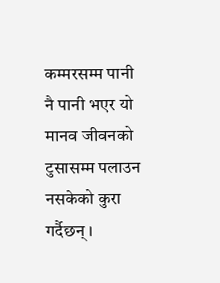कम्मरसम्म पानी नै पानी भएर यो मानव जीवनको टुसासम्म पलाउन नसकेको कुरा गर्दैछन् ।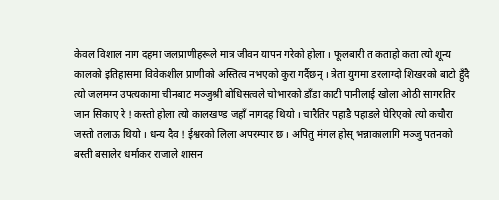केवल विशाल नाग दहमा जलप्राणीहरूले मात्र जीवन यापन गरेको होला । फूलबारी त कताहो कता त्यो शून्य कालको इतिहासमा विवेकशील प्राणीको अस्तित्व नभएको कुरा गर्दैछन् । त्रेता युगमा डरलाग्दो शिखरको बाटो हुँदै त्यो जलमग्न उपत्यकामा चीनबाट मञ्जुश्री बोधिसत्वले चोभारको डाँडा काटी पानीलाई खोला ओठी सागरतिर जान सिकाए रे ! कस्तो होला त्यो कालखण्ड जहाँ नागदह थियो । चारैतिर पहाडै पहाडले घेरिएको त्यो कचौरा जस्तो तलाऊ थियो । धन्य दैव ! ईश्वरको लिला अपरम्पार छ । अपितु मंगल होस् भन्नाकालागि मञ्जु पतनको बस्ती बसालेर धर्माकर राजाले शासन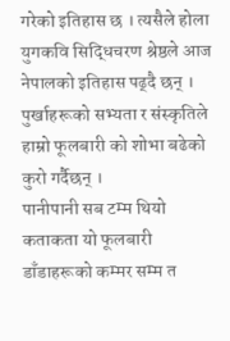गरेको इतिहास छ । त्यसैले होला युगकवि सिद्धिचरण श्रेष्ठले आज नेपालको इतिहास पढ्दै छन् । पुर्खाहरूको सभ्यता र संस्कृतिले हाम्रो फूलबारी को शोभा बढेको कुरो गर्दैछन् ।
पानीपानी सब टम्म थियो कताकता यो फूलबारी
डाँडाहरूको कम्मर सम्म त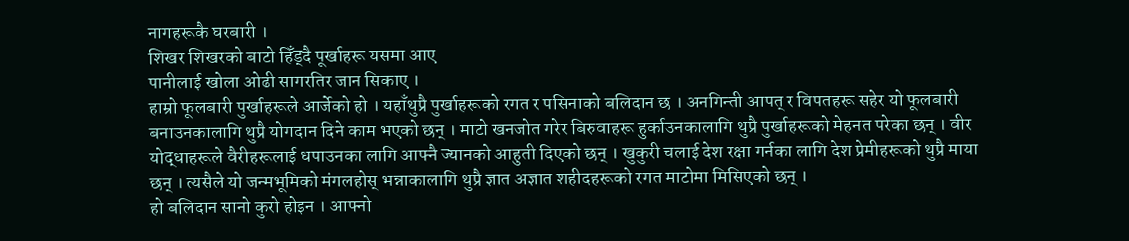नागहरूकै घरबारी ।
शिखर शिखरको बाटो हिँड्दै पूर्खाहरू यसमा आए
पानीलाई खोला ओढी सागरतिर जान सिकाए ।
हाम्रो फूलबारी पुर्खाहरूले आर्जेको हो । यहाँथुप्रै पुर्खाहरूको रगत र पसिनाको बलिदान छ । अनगिन्ती आपत् र विपतहरू सहेर यो फूलबारी बनाउनकालागि थुप्रै योगदान दिने काम भएको छन् । माटो खनजोत गरेर बिरुवाहरू हुर्काउनकालागि थुप्रै पुर्खाहरूको मेहनत परेका छन् । वीर योद्धाहरूले वैरीहरूलाई धपाउनका लागि आफ्नै ज्यानको आहुती दिएको छन् । खुकुरी चलाई देश रक्षा गर्नका लागि देश प्रेमीहरूको थुप्रै माया छन् । त्यसैले यो जन्मभूमिको मंगलहोस् भन्नाकालागि थुप्रै ज्ञात अज्ञात शहीदहरूको रगत माटोमा मिसिएको छन् ।
हो बलिदान सानो कुरो होइन । आफ्नो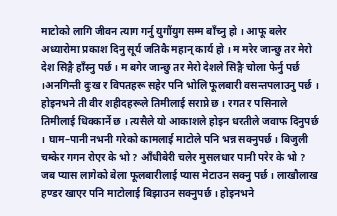माटोको लागि जीवन त्याग गर्नु युगौंयुग सम्म बाँच्नु हो । आफू बलेर अध्यारोमा प्रकाश दिनु सूर्य जतिकै महान् कार्य हो । म मरेर जान्छु तर मेरो देश सिङ्गै हाँस्नु पर्छ । म बगेर जान्छु तर मेरो देशले सिङ्गै चोला फेर्नु पर्छ ।अनगिन्ती दुःख र विपतहरू सहेर पनि भोलि फूलबारी वसन्तपलाउनु पर्छ । होइनभने ती वीर शहीदहरूले तिमीलाई सराप्ने छ । रगत र पसिनाले तिमीलाई धिक्कार्ने छ । त्यसैले यो आकाशले होइन धरतीले जवाफ दिनुपर्छ । घाम–पानी नभनी गरेको कामलाई माटोले पनि भन्न सक्नुपर्छ । बिजुली चम्केर गगन रोएर के भो ? आँधीबेरी चलेर मुसलधार पानी परेर के भो ? जब प्यास लागेको बेला फूलबारीलाई प्यास मेटाउन सक्नु पर्छ । लाखौलाख हण्डर खाएर पनि माटोलाई बिझाउन सक्नुपर्छ । होइनभने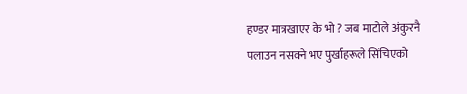हण्डर मात्रखाएर के भो ? जब माटोले अंकुरनै पलाउन नसक्ने भए पुर्खाहरूले सिंचिएको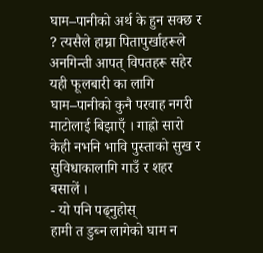घाम–पानीको अर्थ के हुन सक्छ र ? त्यसैले हाम्रा पितापुर्खाहरूले अनगिन्ती आपत् विपतहरू सहेर यही फूलबारी का लागि घाम–पानीको कुनै परवाह नगरी माटोलाई बिझाएँ । गाह्रो सारो केही नभनि भावि पुस्ताको सुख र सुविधाकालागि गाउँ र शहर बसालें ।
- यो पनि पढ्नुहोस्
हामी त डुब्न लागेको घाम न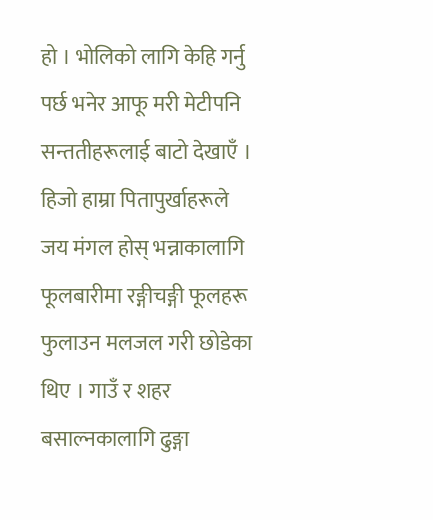हो । भोलिको लागि केहि गर्नु पर्छ भनेर आफू मरी मेटीपनि सन्ततीहरूलाई बाटो देखाएँ । हिजो हाम्रा पितापुर्खाहरूले जय मंगल होस् भन्नाकालागि फूलबारीमा रङ्गीचङ्गी फूलहरू फुलाउन मलजल गरी छोडेका थिए । गाउँ र शहर बसाल्नकालागि ढुङ्गा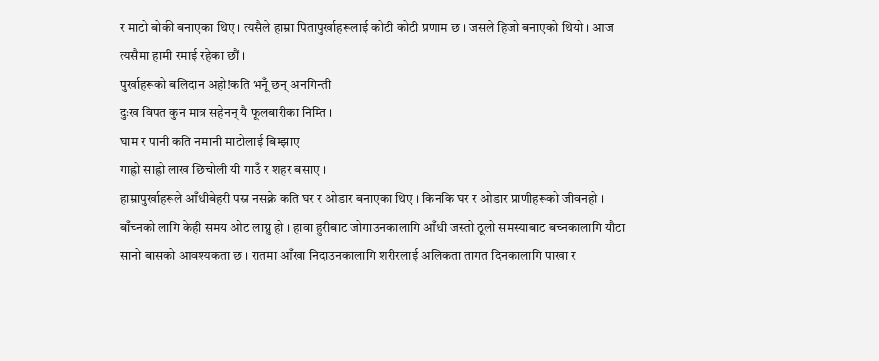र माटो बोकी बनाएका थिए । त्यसैले हाम्रा पितापुर्खाहरूलाई कोटी कोटी प्रणाम छ । जसले हिजो बनाएको थियो । आज त्यसैमा हामी रमाई रहेका छौं ।
पुर्खाहरूको बलिदान अहो!कति भनूँ छन् अनगिन्ती
दुःख विपत कुन मात्र सहेनन् यै फूलबारीका निम्ति ।
घाम र पानी कति नमानी माटोलाई बिम्झाए
गाह्रो साह्रो लाख छिचोली यी गाउँ र शहर बसाए ।
हाम्रापुर्खाहरूले आँधीबेहरी पस्न नसक्ने कति घर र ओडार बनाएका थिए । किनकि घर र ओडार प्राणीहरूको जीवनहो । बाँच्नको लागि केही समय ओट लाग्नु हो । हावा हुरीबाट जोगाउनकालागि आँधी जस्तो ठूलो समस्याबाट बच्नकालागि यौटा सानो बासको आवश्यकता छ । रातमा आँखा निदाउनकालागि शरीरलाई अलिकता तागत दिनकालागि पाखा र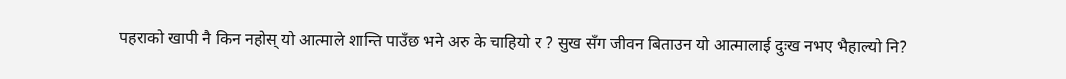पहराको खापी नै किन नहोस् यो आत्माले शान्ति पाउँछ भने अरु के चाहियो र ? सुख सँग जीवन बिताउन यो आत्मालाई दुःख नभए भैहाल्यो नि?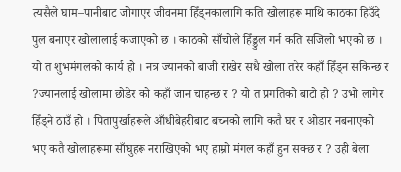त्यसैले घाम–पानीबाट जोगाएर जीवनमा हिँड्नकालागि कति खोलाहरू माथि काठका हिउँदे पुल बनाएर खोलालाई कजाएको छ । काठको साँचोले हिँड्डुल गर्न कति सजिलो भएको छ । यो त शुभमंगलको कार्य हो । नत्र ज्यानको बाजी राखेर सधै खोला तरेर कहाँ हिँड्न सकिन्छ र ?ज्यानलाई खोलामा छोडेर को कहाँ जान चाहन्छ र ? यो त प्रगतिको बाटो हो ? उभो लागेर हिँड्ने ठाउँ हो । पितापुर्खाहरूले आँधीबेहरीबाट बच्नको लागि कतै घर र ओडार नबनाएको भए कतै खोलाहरूमा साँघुहरू नराखिएको भए हाम्रो मंगल कहाँ हुन सक्छ र ? उही बेला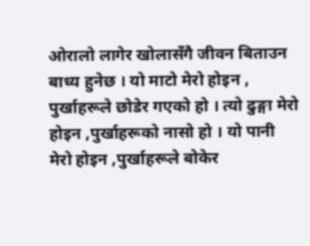ओरालो लागेर खोलासँगै जीवन बिताउन बाध्य हुनेछ । यो माटो मेरो होइन , पुर्खाहरूले छोडेर गएको हो । त्यो ढुङ्गा मेरो होइन ,पुर्खाहरूको नासो हो । यो पानी मेरो होइन ,पुर्खाहरूले बोकेर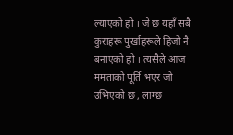ल्याएको हो । जे छ यहाँ सबै कुराहरू पुर्खाहरूले हिजो नै बनाएको हो । त्यसैले आज ममताको पूर्ति भएर जो उभिएको छ , लाग्छ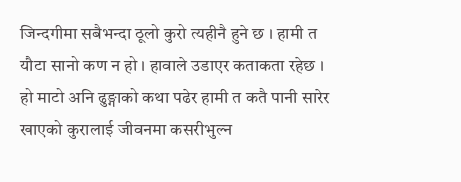जिन्दगीमा सबैभन्दा ठूलो कुरो त्यहीनै हुने छ । हामी त यौटा सानो कण न हो । हावाले उडाएर कताकता रहेछ । हो माटो अनि ढुङ्गाको कथा पढेर हामी त कतै पानी सारेर खाएको कुरालाई जीवनमा कसरीभुल्न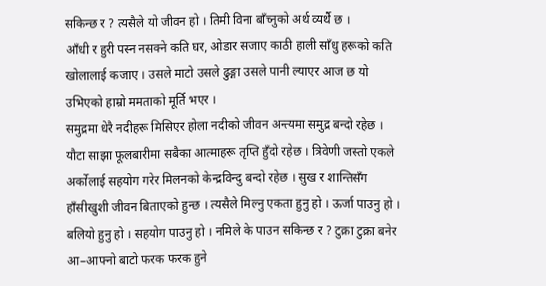सकिन्छ र ? त्यसैले यो जीवन हो । तिमी विना बाँच्नुको अर्थ व्यर्थै छ ।
आँधी र हुरी पस्न नसक्ने कति घर, ओडार सजाए काठी हाली साँधु हरूको कति खोलालाई कजाए । उसले माटो उसले ढुङ्गा उसले पानी ल्याएर आज छ यो उभिएको हाम्रो ममताको मूर्ति भएर ।
समुद्रमा धेरै नदीहरू मिसिएर होला नदीको जीवन अन्त्यमा समुद्र बन्दो रहेछ । यौटा साझा फूलबारीमा सबैका आत्माहरू तृप्ति हुँदो रहेछ । त्रिवेणी जस्तो एकले अर्कोलाई सहयोग गरेर मिलनको केन्द्रविन्दु बन्दो रहेछ । सुख र शान्तिसँग हाँसीखुशी जीवन बिताएको हुन्छ । त्यसैले मिल्नु एकता हुनु हो । ऊर्जा पाउनु हो । बलियो हुनु हो । सहयोग पाउनु हो । नमिले के पाउन सकिन्छ र ? टुक्रा टुक्रा बनेर आ–आफ्नो बाटो फरक फरक हुने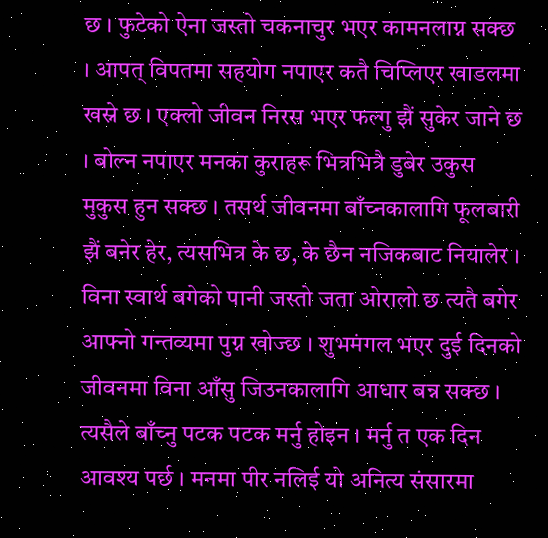छ । फुटेको ऐना जस्तो चकनाचुर भएर कामनलाग्न सक्छ । आपत् विपतमा सहयोग नपाएर कतै चिप्लिएर खाडलमा खस्ने छ । एक्लो जीवन निरस भएर फल्गु झैं सुकेर जाने छ । बोल्न नपाएर मनका कुराहरू भित्रभित्रै डुबेर उकुस मुकुस हुन सक्छ । तसर्थ जीवनमा बाँच्नकालागि फूलबारी झैं बनेर हेर, त्यसभित्र के छ, के छैन नजिकबाट नियालेर । विना स्वार्थ बगेको पानी जस्तो जता ओरालो छ त्यतै बगेर आफ्नो गन्तव्यमा पुग्न खोज्छ । शुभमंगल भएर दुई दिनको जीवनमा विना आँसु जिउनकालागि आधार बन्न सक्छ । त्यसैले बाँच्नु पटक पटक मर्नु होइन । मर्नु त एक दिन आवश्य पर्छ । मनमा पीर नलिई यो अनित्य संसारमा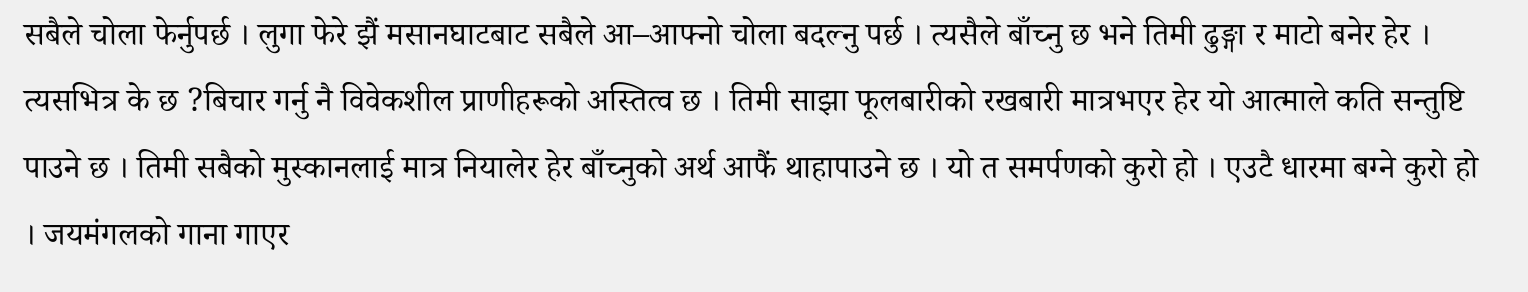सबैले चोला फेर्नुपर्छ । लुगा फेरे झैं मसानघाटबाट सबैले आ–आफ्नो चोला बदल्नु पर्छ । त्यसैले बाँच्नु छ भने तिमी ढुङ्गा र माटो बनेर हेर । त्यसभित्र के छ ?बिचार गर्नु नै विवेकशील प्राणीहरूको अस्तित्व छ । तिमी साझा फूलबारीको रखबारी मात्रभएर हेर यो आत्माले कति सन्तुष्टि पाउने छ । तिमी सबैको मुस्कानलाई मात्र नियालेर हेर बाँच्नुको अर्थ आफैं थाहापाउने छ । यो त समर्पणको कुरो हो । एउटै धारमा बग्ने कुरो हो । जयमंगलको गाना गाएर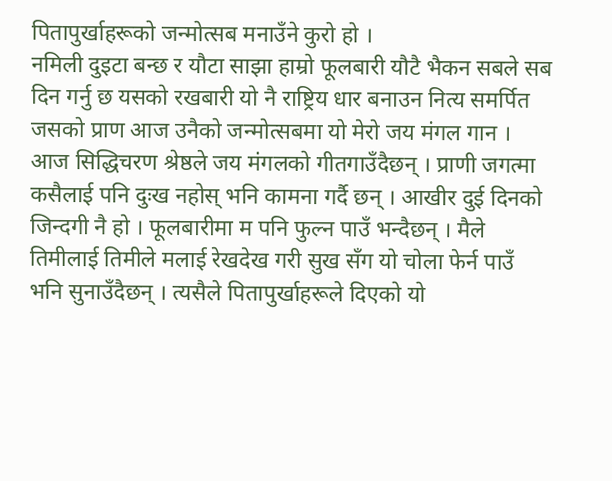पितापुर्खाहरूको जन्मोत्सब मनाउँने कुरो हो ।
नमिली दुइटा बन्छ र यौटा साझा हाम्रो फूलबारी यौटै भैकन सबले सब दिन गर्नु छ यसको रखबारी यो नै राष्ट्रिय धार बनाउन नित्य समर्पित जसको प्राण आज उनैको जन्मोत्सबमा यो मेरो जय मंगल गान ।
आज सिद्धिचरण श्रेष्ठले जय मंगलको गीतगाउँदैछन् । प्राणी जगत्मा कसैलाई पनि दुःख नहोस् भनि कामना गर्दै छन् । आखीर दुई दिनको जिन्दगी नै हो । फूलबारीमा म पनि फुल्न पाउँ भन्दैछन् । मैले तिमीलाई तिमीले मलाई रेखदेख गरी सुख सँग यो चोला फेर्न पाउँ भनि सुनाउँदैछन् । त्यसैले पितापुर्खाहरूले दिएको यो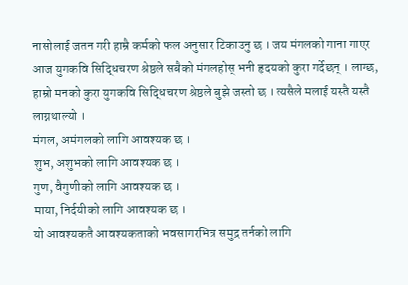नासोलाई जतन गरी हाम्रै कर्मको फल अनुसार टिकाउनु छ । जय मंगलको गाना गाएर आज युगकवि सिद्धिचरण श्रेष्ठले सबैको मंगलहोस् भनी हृदयको कुरा गर्देछन् । लाग्छ, हाम्रो मनको कुरा युगकवि सिद्धिचरण श्रेष्ठले बुझे जस्तो छ । त्यसैले मलाई यस्तै यस्तै लाग्नथाल्यो ।
मंगल, अमंगलको लागि आवश्यक छ ।
शुभ, अशुभको लागि आवश्यक छ ।
गुण, वैगुणीको लागि आवश्यक छ ।
माया, निर्दयीको लागि आवश्यक छ ।
यो आवश्यकतै आवश्यकताको भवसागरभित्र समुद्र तर्नको लागि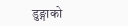डुङ्गाको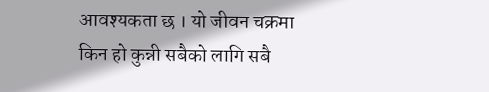आवश्यकता छ । यो जीवन चक्रमा किन हो कुन्नी सबैको लागि सबै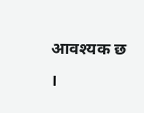आवश्यक छ ।